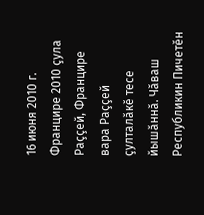16 июня 2010 г.
Францире 2010 çула Раççей, Францире вара Раççей çулталăкĕ тесе йышăннă. Чăваш Республикин Пичетĕн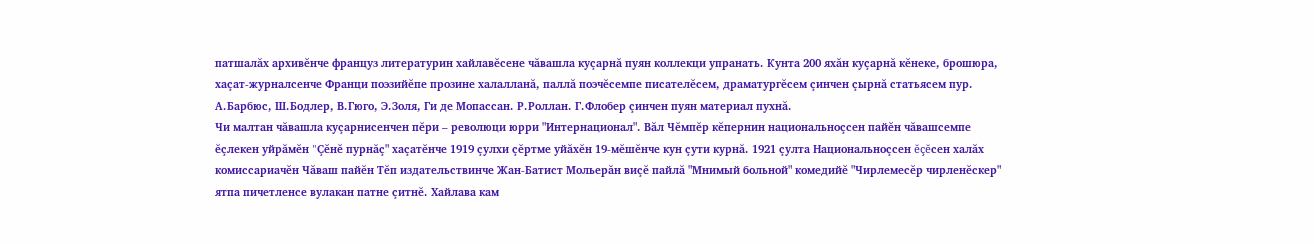патшалăх архивĕнче француз литературин хайлавĕсене чăвашла куçарнă пуян коллекци упранать. Кунта 200 яхăн куçарнă кĕнеке, брошюра, хаçат-журналсенче Франци поэзийĕпе прозине халалланă, паллă поэчĕсемпе писателĕсем, драматургĕсем çинчен çырнă статьясем пур. А.Барбюс, Ш.Бодлер, В.Гюго, Э.Золя, Ги де Мопассан. Р.Роллан. Г.Флобер çинчен пуян материал пухнă.
Чи малтан чăвашла куçарнисенчен пĕри – революци юрри "Интернационал". Вăл Чĕмпĕр кĕпернин национальноçсен пайĕн чăвашсемпе ĕçлекен уйрăмĕн "Çĕнĕ пурнăç" хаçатĕнче 1919 çулхи çĕртме уйăхĕн 19-мĕшĕнче кун çути курнă. 1921 çулта Национальноçсен ĕçĕсен халăх комиссариачĕн Чăваш пайĕн Тĕп издательствинче Жан-Батист Мольерăн виçĕ пайлă "Мнимый больной" комедийĕ "Чирлемесĕр чирленĕскер" ятпа пичетленсе вулакан патне çитнĕ. Хайлава кам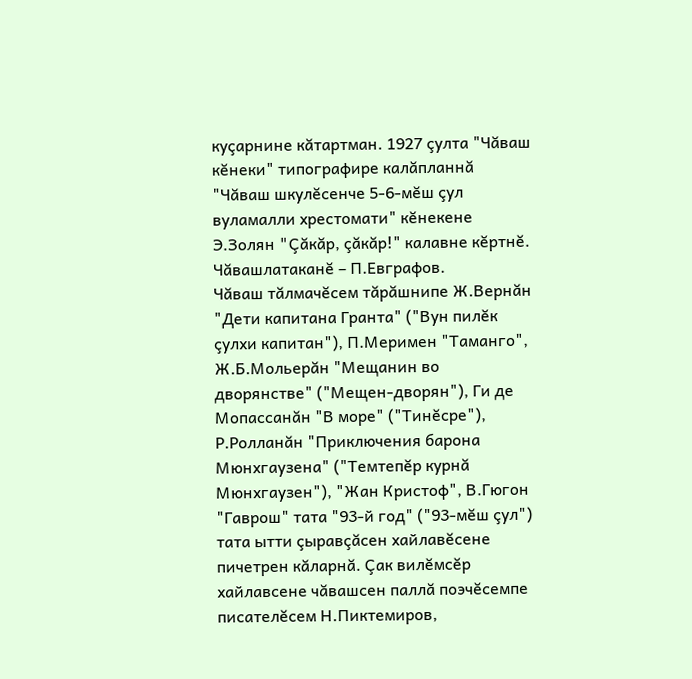куçарнине кăтартман. 1927 çулта "Чăваш кĕнеки" типографире калăпланнă "Чăваш шкулĕсенче 5-6-мĕш çул вуламалли хрестомати" кĕнекене Э.Золян "Çăкăр, çăкăр!" калавне кĕртнĕ. Чăвашлатаканĕ – П.Евграфов.
Чăваш тăлмачĕсем тăрăшнипе Ж.Вернăн "Дети капитана Гранта" ("Вун пилĕк çулхи капитан"), П.Меримен "Таманго", Ж.Б.Мольерăн "Мещанин во дворянстве" ("Мещен-дворян"), Ги де Мопассанăн "В море" ("Тинĕсре"), Р.Ролланăн "Приключения барона Мюнхгаузена" ("Темтепĕр курнă Мюнхгаузен"), "Жан Кристоф", В.Гюгон "Гаврош" тата "93-й год" ("93-мĕш çул") тата ытти çыравçăсен хайлавĕсене пичетрен кăларнă. Çак вилĕмсĕр хайлавсене чăвашсен паллă поэчĕсемпе писателĕсем Н.Пиктемиров,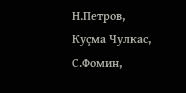Н.Петров, Куçма Чулкас, С.Фомин,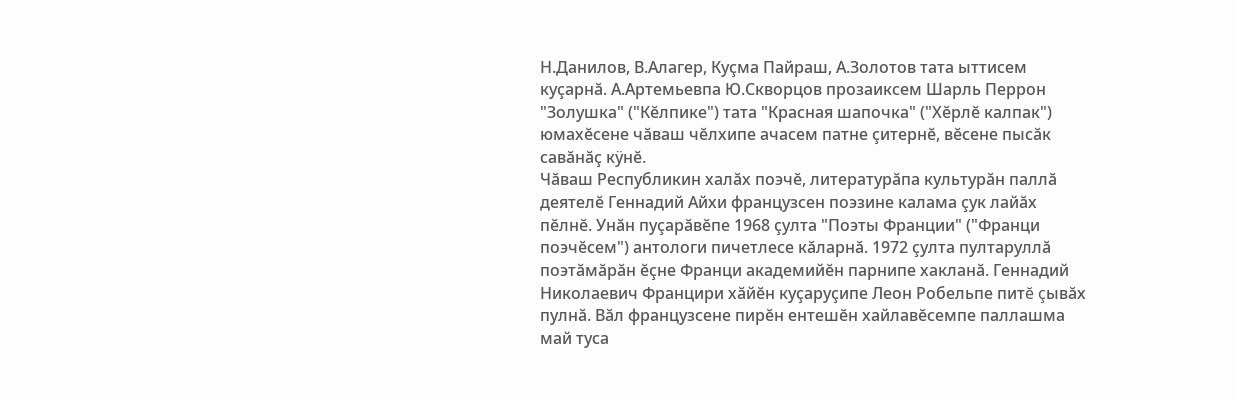Н.Данилов, В.Алагер, Куçма Пайраш, А.Золотов тата ыттисем куçарнă. А.Артемьевпа Ю.Скворцов прозаиксем Шарль Перрон "Золушка" ("Кĕлпике") тата "Красная шапочка" ("Хĕрлĕ калпак") юмахĕсене чăваш чĕлхипе ачасем патне çитернĕ, вĕсене пысăк савăнăç кÿнĕ.
Чăваш Республикин халăх поэчĕ, литературăпа культурăн паллă деятелĕ Геннадий Айхи французсен поэзине калама çук лайăх пĕлнĕ. Унăн пуçарăвĕпе 1968 çулта "Поэты Франции" ("Франци поэчĕсем") антологи пичетлесе кăларнă. 1972 çулта пултаруллă поэтăмăрăн ĕçне Франци академийĕн парнипе хакланă. Геннадий Николаевич Францири хăйĕн куçаруçипе Леон Робельпе питĕ çывăх пулнă. Вăл французсене пирĕн ентешĕн хайлавĕсемпе паллашма май туса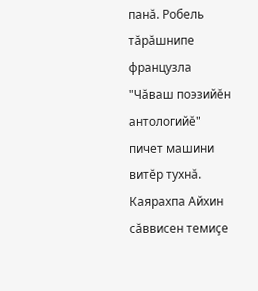панă. Робель тăрăшнипе французла "Чăваш поэзийĕн антологийĕ" пичет машини витĕр тухнă. Каярахпа Айхин сăввисен темиçе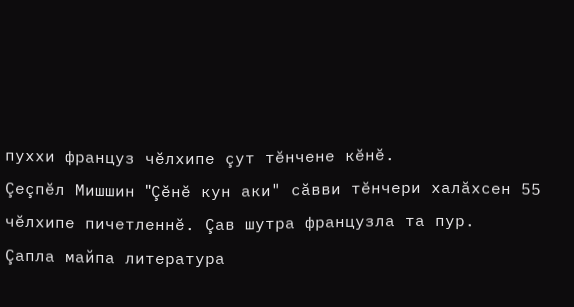пуххи француз чĕлхипе çут тĕнчене кĕнĕ.
Çеçпĕл Мишшин "Çĕнĕ кун аки" сăвви тĕнчери халăхсен 55 чĕлхипе пичетленнĕ. Çав шутра французла та пур.
Çапла майпа литература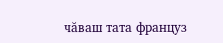чăваш тата француз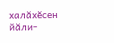халăхĕсен йăли-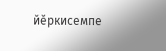йĕркисемпе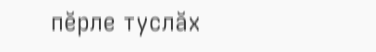пĕрле туслăх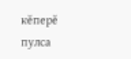кĕперĕ пулса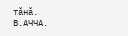тăнă.
В.АЧЧА.